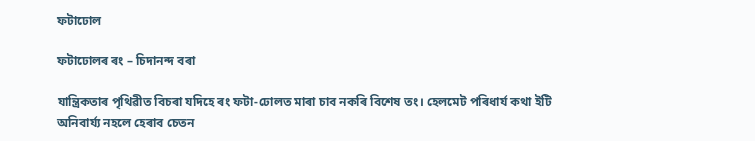ফটাঢোল

ফটাঢোলৰ ৰং – চিদানন্দ বৰা

যান্ত্ৰিকতাৰ পৃথিৱীত বিচৰা যদিহে ৰং ফটা-ঢোলত মাৰা চাব নকৰি বিশেষ তং। হেলমেট পৰিধাৰ্য কথা ইটি অনিবাৰ্য্য নহলে হেৰাব চেতন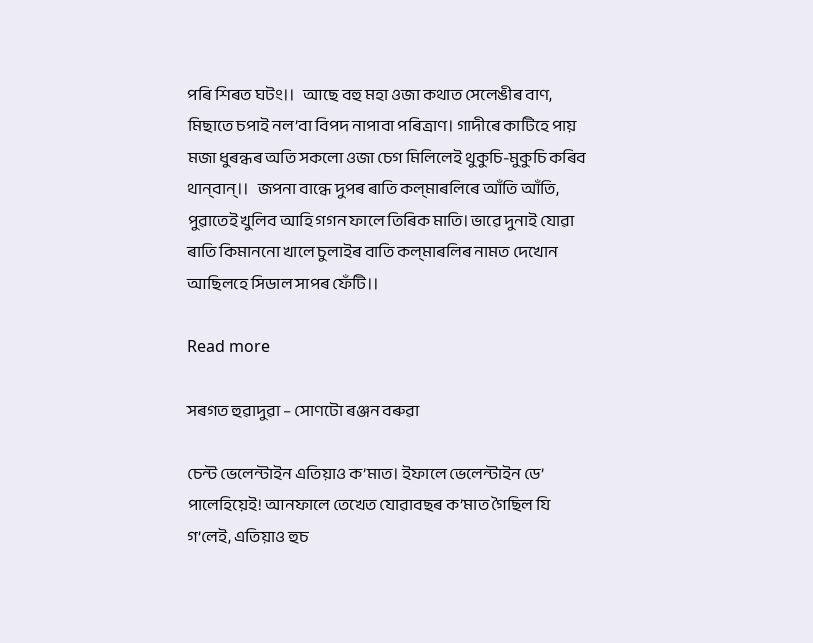পৰি শিৰত ঘটং।।   আছে বহু মহা ওজা কথাত সেলেঙীৰ বাণ, মিছাতে চপাই নল’বা বিপদ নাপাবা পৰিত্ৰাণ। গাদীৰে কাটিহে পায় মজা ধুৰন্ধৰ অতি সকলো ওজা চেগ মিলিলেই থুকুচি-মুকুচি কৰিব থান্‌বান্‌।।   জপনা বান্ধে দুপৰ ৰাতি কল্‌মাৰলিৰে আঁতি আঁতি, পুৱাতেই খুলিব আহি গগন ফালে তিৰিক মাতি। ভাৱে দুনাই যোৱা ৰাতি কিমাননো খালে চুলাইৰ বাতি কল্‌মাৰলিৰ নামত দেখোন আছিলহে সিডাল সাপৰ ফেঁটি।।

Read more

সৰগত হুৱাদুৱা – সোণটো ৰঞ্জন বৰুৱা

চেন্ট ভেলেন্টাইন এতিয়াও ক’মাত। ইফালে ভেলেন্টাইন ডে’ পালেহিয়েই! আনফালে তেখেত যোৱাবছৰ ক’মাত গৈছিল যি গ’লেই, এতিয়াও হুচ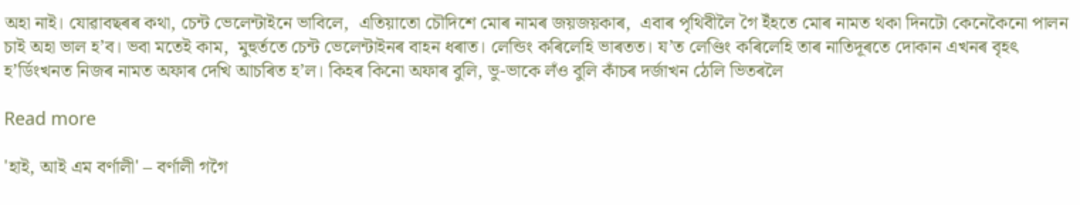অহা নাই। যোৱাবছৰৰ কথা, চেন্ট ভেলেন্টাইনে ভাবিলে,  এতিয়াতো চৌদিশে মোৰ নামৰ জয়জয়কাৰ,  এবাৰ পৃথিবীলৈ গৈ ইঁহতে মোৰ নামত থকা দিনটো কেনেকৈনো পালন চাই অহা ভাল হ’ব। ভবা মতেই কাম,  মুহুৰ্ততে চেন্ট ভেলেন্টাইনৰ বাহন ধৰাত। লেন্ডিং কৰিলেহি ভাৰতত। য’ত লেণ্ডিং কৰিলেহি তাৰ নাতিদূৰতে দোকান এখনৰ বৃহৎ হ’ৰ্ডিংখনত নিজৰ নামত অফাৰ দেখি আচৰিত হ’ল। কিহৰ কিনো অফাৰ বুলি, ভু-ভাকে লঁও বুলি কাঁচৰ দৰ্জাখন ঠেলি ভিতৰলৈ

Read more

'হাই, আই এম বৰ্ণালী' – বৰ্ণালী গগৈ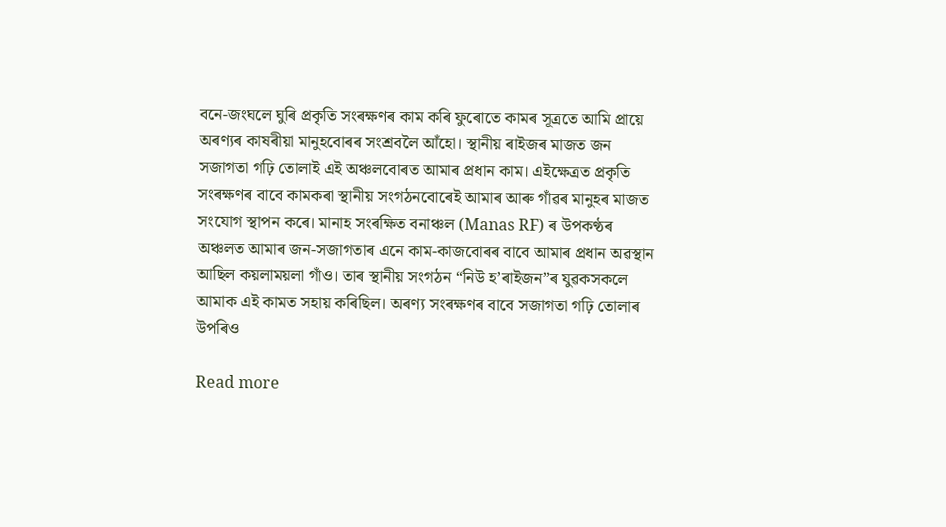বনে-জংঘলে ঘুৰি প্ৰকৃতি সংৰক্ষণৰ কাম কৰি ফুৰোতে কামৰ সূত্ৰতে আমি প্ৰায়ে অৰণ্যৰ কাষৰীয়া মানুহবোৰৰ সংশ্ৰবলৈ আঁহো। স্থানীয় ৰাইজৰ মাজত জন সজাগতা গঢ়ি তোলাই এই অঞ্চলবোৰত আমাৰ প্ৰধান কাম। এইক্ষেত্ৰত প্ৰকৃতি সংৰক্ষণৰ বাবে কামকৰা স্থানীয় সংগঠনবোৰেই আমাৰ আৰু গাঁৱৰ মানুহৰ মাজত সংযোগ স্থাপন কৰে। মানাহ সংৰক্ষিত বনাঞ্চল (Manas RF) ৰ উপকণ্ঠৰ অঞ্চলত আমাৰ জন-সজাগতাৰ এনে কাম-কাজবোৰৰ বাবে আমাৰ প্ৰধান অৱস্থান আছিল কয়লাময়লা গাঁও। তাৰ স্থানীয় সংগঠন “নিউ হ’ৰাইজন”ৰ যুৱকসকলে আমাক এই কামত সহায় কৰিছিল। অৰণ্য সংৰক্ষণৰ বাবে সজাগতা গঢ়ি তোলাৰ উপৰিও

Read more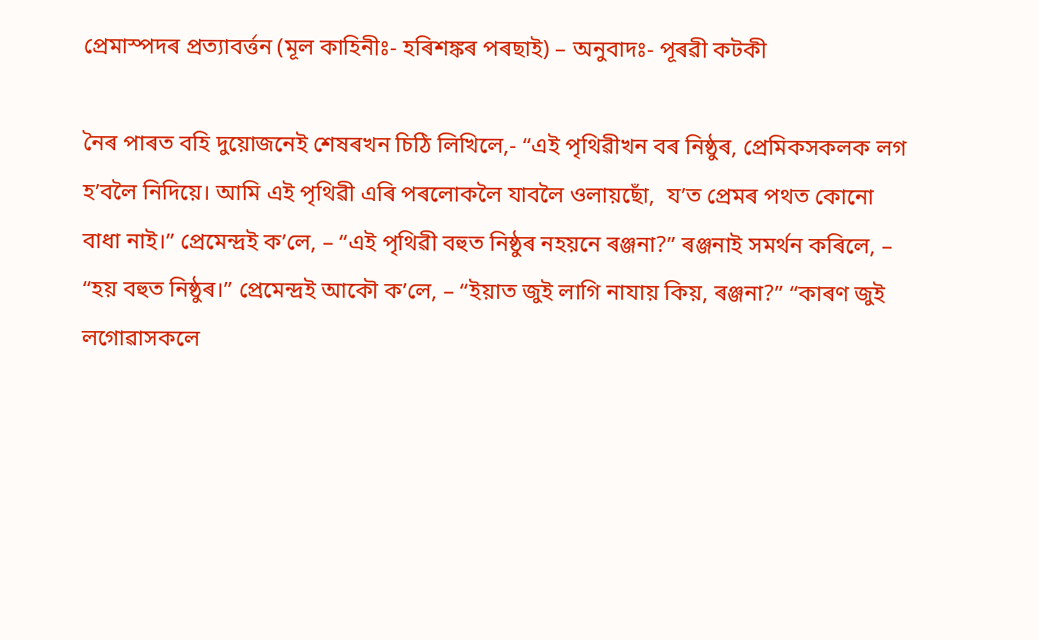প্ৰেমাস্পদৰ প্ৰত্যাবৰ্ত্তন (মূল কাহিনীঃ- হৰিশঙ্কৰ পৰছাই) – অনুবাদঃ- পূৰৱী কটকী

নৈৰ পাৰত বহি দুয়োজনেই শেষৰখন চিঠি লিখিলে,- “এই পৃথিৱীখন বৰ নিষ্ঠুৰ, প্ৰেমিকসকলক লগ হ’বলৈ নিদিয়ে। আমি এই পৃথিৱী এৰি পৰলোকলৈ যাবলৈ ওলায়ছোঁ,  য’ত প্ৰেমৰ পথত কোনো বাধা নাই।” প্ৰেমেন্দ্ৰই ক’লে, – “এই পৃথিৱী বহুত নিষ্ঠুৰ নহয়নে ৰঞ্জনা?” ৰঞ্জনাই সমৰ্থন কৰিলে, – “হয় বহুত নিষ্ঠুৰ।” প্ৰেমেন্দ্ৰই আকৌ ক’লে, – “ইয়াত জুই লাগি নাযায় কিয়, ৰঞ্জনা?” “কাৰণ জুই লগোৱাসকলে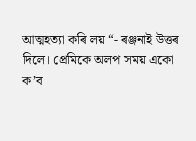আত্মহত্যা কৰি লয় “- ৰঞ্জনাই উত্তৰ দিলে। প্ৰেমিকে অলপ সময় একো ক’ব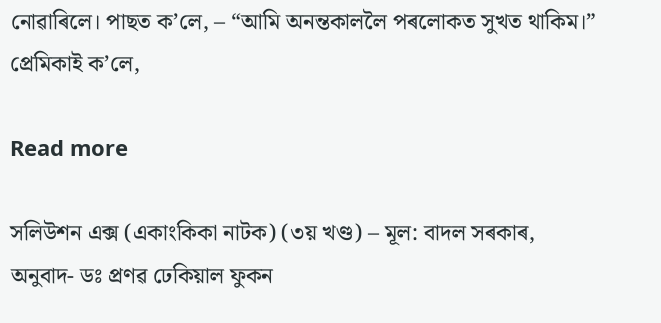নোৱাৰিলে। পাছত ক’লে, – “আমি অনন্তকাললৈ পৰলোকত সুখত থাকিম।” প্ৰেমিকাই ক’লে,

Read more

সলিউশন এক্স (একাংকিকা নাটক) (৩য় খণ্ড) – মূল: বাদল সৰকাৰ, অনুবাদ- ডঃ প্ৰণৱ ঢেকিয়াল ফুকন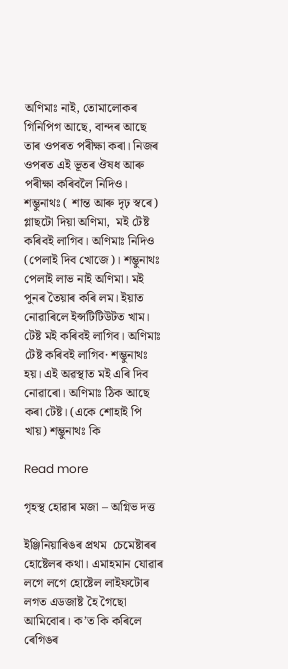অণিমাঃ নাই, তোমালোকৰ গিনিপিগ আছে, বান্দৰ আছে তাৰ ওপৰত পৰীক্ষা কৰা। নিজৰ ওপৰত এই ভূতৰ ঔষধ আৰু পৰীক্ষা কৰিবলৈ নিদিও। শম্ভুনাথঃ ( শান্ত আৰু দৃঢ় স্বৰে) গ্লাছটো দিয়া অণিমা,  মই টেষ্ট কৰিবই লাগিব। অণিমাঃ নিদিও (পেলাই দিব খোজে)। শম্ভুনাথঃ পেলাই লাভ নাই অণিমা। মই পুনৰ তৈয়াৰ কৰি লম। ইয়াত নোৱাৰিলে ইন্সটিটিউটত খাম। টেষ্ট মই কৰিবই লাগিব। অণিমাঃ টেষ্ট কৰিবই লাগিব· শম্ভুনাথঃ হয়। এই অৱস্থাত মই এৰি দিব নোৱাৰো। অণিমাঃ ঠিক আছে কৰা টেষ্ট। (একে শোহাই পি খায়) শম্ভুনাথঃ কি

Read more

গৃহস্থ হোৱাৰ মজা – অগ্নিভ দত্ত

ইঞ্জিনিয়াৰিঙৰ প্ৰথম  চেমেষ্টাৰৰ হোষ্টেলৰ কথা। এমাহমান যোৱাৰ লগে লগে হোষ্টেল লাইফটোৰ লগত এডজাষ্ট হৈ গৈছো আমিবোৰ। ক’ত কি কৰিলে ৰেগিঙৰ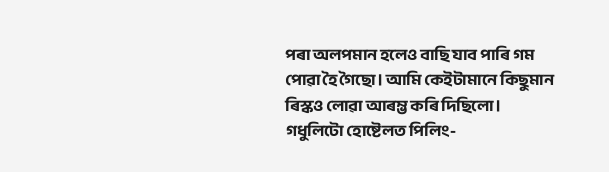পৰা অলপমান হলেও বাছি যাব পাৰি গম পোৱা হৈ গৈছো। আমি কেইটামানে কিছুমান ৰিস্কও লোৱা আৰম্ভ কৰি দিছিলো। গধুলিটো হোষ্টেলত পিলিং-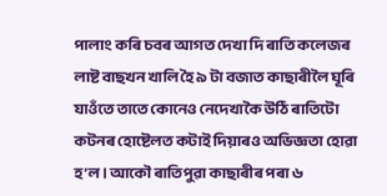পালাং কৰি চবৰ আগত দেখা দি ৰাতি কলেজৰ লাষ্ট বাছখন খালি হৈ ৯ টা বজাত কাছাৰীলৈ ঘূৰি যাওঁতে তাতে কোনেও নেদেখাকৈ উঠি ৰাতিটো কটনৰ হোষ্টেলত কটাই দিয়াৰও অভিজ্ঞতা হোৱা হ’ল। আকৌ ৰাতিপুৱা কাছাৰীৰ পৰা ৬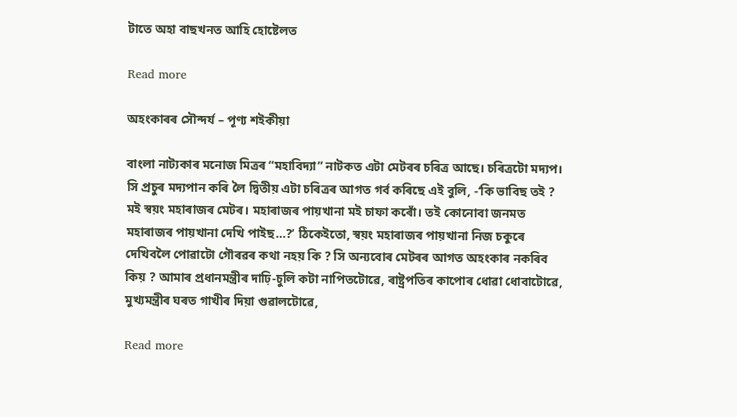টাতে অহা বাছখনত আহি হোষ্টেলত

Read more

অহংকাৰৰ সৌন্দৰ্য – পূণ্য শইকীয়া

বাংলা নাট্যকাৰ মনোজ মিত্ৰৰ “মহাবিদ্যা” নাটকত এটা মেটৰৰ চৰিত্ৰ আছে। চৰিত্ৰটো মদ্যপ। সি প্ৰচুৰ মদ্যপান কৰি লৈ দ্বিতীয় এটা চৰিত্ৰৰ আগত গৰ্ব কৰিছে এই বুলি, -‘কি ভাবিছ তই ? মই স্বয়ং মহাৰাজৰ মেটৰ। মহাৰাজৰ পায়খানা মই চাফা কৰোঁ। তই কোনোবা জনমত মহাৰাজৰ পায়খানা দেখি পাইছ…?’ ঠিকেইতো, স্বয়ং মহাৰাজৰ পায়খানা নিজ চকুৰে দেখিবলৈ পোৱাটো গৌৰৱৰ কথা নহয় কি ? সি অন্যবোৰ মেটৰৰ আগত অহংকাৰ নকৰিব কিয় ? আমাৰ প্ৰধানমন্ত্ৰীৰ দাঢ়ি-চুলি কটা নাপিতটোৱে, ৰাষ্ট্ৰপতিৰ কাপোৰ ধোৱা ধোবাটোৱে, মুখ্যমন্ত্ৰীৰ ঘৰত গাখীৰ দিয়া গুৱালটোৱে,

Read more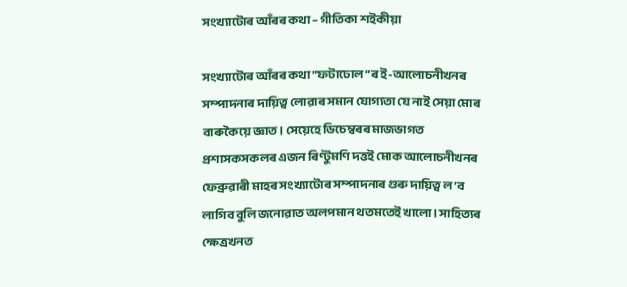সংখ্যাটোৰ আঁৰৰ কথা – গীতিকা শইকীয়া

সংখ্যাটোৰ আঁৰৰ কথা ”ফটাঢোল ”ৰ ই-আলোচনীখনৰ সম্পাদনাৰ দায়িত্ব লোৱাৰ সমান যোগ্যতা যে নাই সেয়া মোৰ বাৰুকৈয়ে জ্ঞাত। সেয়েহে ডিচেম্বৰৰ মাজভাগত প্ৰশাসকসকলৰ এজন ৰিণ্টুমণি দত্তই মোক আলোচনীখনৰ ফেব্ৰুৱাৰী মাহৰ সংখ্যাটোৰ সম্পাদনাৰ গুৰু দায়িত্ব ল’ব লাগিব বুলি জনোৱাত অলপমান থতমতেই খালো। সাহিত্যৰ ক্ষেত্ৰখনত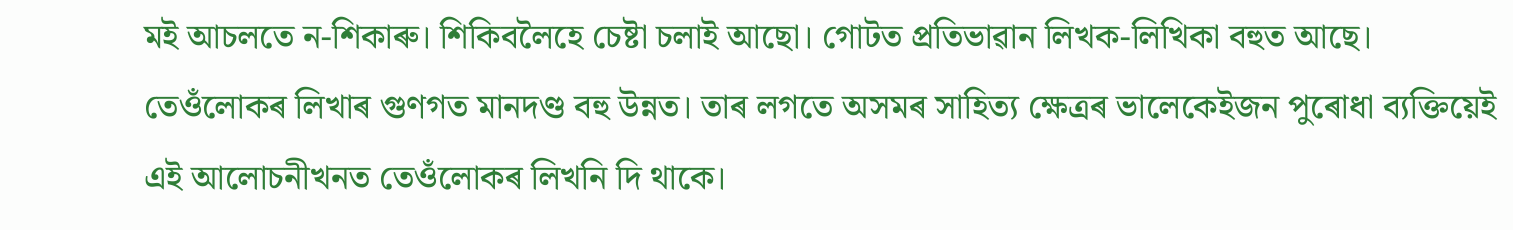মই আচলতে ন-শিকাৰু। শিকিবলৈহে চেষ্টা চলাই আছো। গোটত প্ৰতিভাৱান লিখক-লিখিকা বহুত আছে। তেওঁলোকৰ লিখাৰ গুণগত মানদণ্ড বহু উন্নত। তাৰ লগতে অসমৰ সাহিত্য ক্ষেত্ৰৰ ভালেকেইজন পুৰোধা ব্যক্তিয়েই এই আলোচনীখনত তেওঁলোকৰ লিখনি দি থাকে।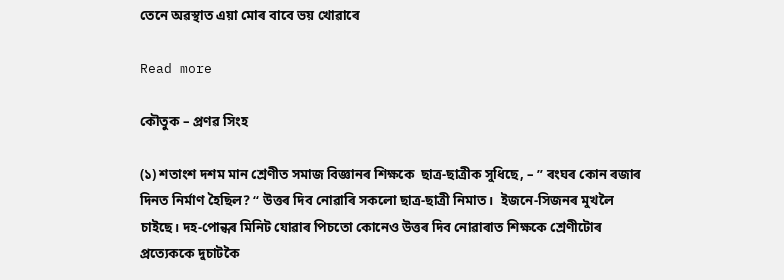তেনে অৱস্থাত এয়া মোৰ বাবে ভয় খোৱাৰে

Read more

কৌতুক – প্ৰণৱ সিংহ

(১) শতাংশ দশম মান শ্ৰেণীত সমাজ বিজ্ঞানৰ শিক্ষকে  ছাত্ৰ-ছাত্ৰীক সুধিছে, – ” ৰংঘৰ কোন ৰজাৰ দিনত নিৰ্মাণ হৈছিল? “ উত্তৰ দিব নোৱাৰি সকলো ছাত্ৰ-ছাত্ৰী নিমাত।  ইজনে-সিজনৰ মুখলৈ চাইছে। দহ-পোন্ধৰ মিনিট যোৱাৰ পিচতো কোনেও উত্তৰ দিব নোৱাৰাত শিক্ষকে শ্ৰেণীটোৰ প্ৰত্যেককে দুচাটকৈ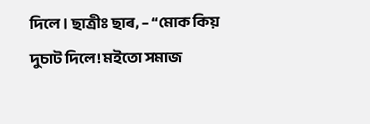দিলে। ছাত্ৰীঃ ছাৰ, – “মোক কিয় দুচাট দিলে! মইতো সমাজ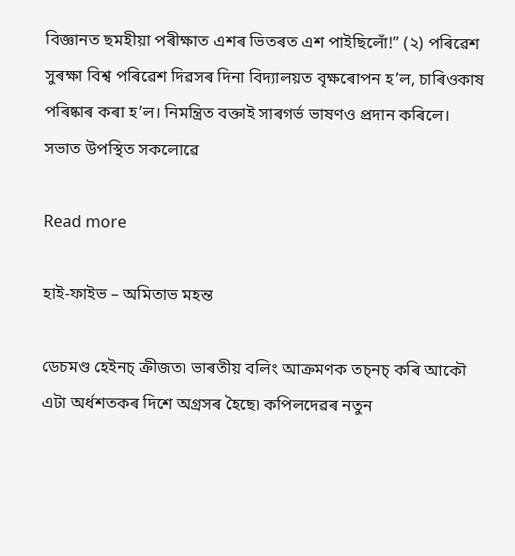বিজ্ঞানত ছমহীয়া পৰীক্ষাত এশৰ ভিতৰত এশ পাইছিলোঁ!” (২) পৰিৱেশ সুৰক্ষা বিশ্ব পৰিৱেশ দিৱসৰ দিনা বিদ্যালয়ত বৃক্ষৰোপন হ’ল, চাৰিওকাষ পৰিষ্কাৰ কৰা হ’ল। নিমন্ত্ৰিত বক্তাই সাৰগৰ্ভ ভাষণও প্ৰদান কৰিলে। সভাত উপস্থিত সকলোৱে

Read more

হাই-ফাইভ – অমিতাভ মহন্ত

ডেচমণ্ড হেইনচ্ ক্ৰীজত৷ ভাৰতীয় বলিং আক্ৰমণক তচ্‌নচ্ কৰি আকৌ এটা অৰ্ধশতকৰ দিশে অগ্ৰসৰ হৈছে৷ কপিলদেৱৰ নতুন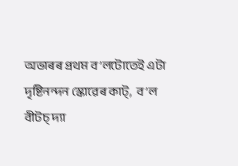অভাৰৰ প্ৰথম ব’লটোতেই এটা দৃষ্টিনন্দন স্কোৱেৰ কাট্,  ব’ল বীটচ্ দ্যা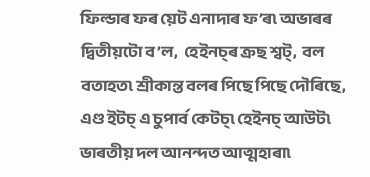ফিল্ডাৰ ফৰ য়েট এনাদাৰ ফ’ৰ৷ অভাৰৰ দ্বিতীয়টো ব’ল,  হেইনচ্‌ৰ ক্ৰছ শ্বট্,  বল বতাহত৷ শ্ৰীকান্ত বলৰ পিছে পিছে দৌৰিছে,  এণ্ড ইটচ্ এ চুপাৰ্ব কেটচ্৷ হেইনচ্ আউট৷ ভাৰতীয় দল আনন্দত আত্মহাৰা৷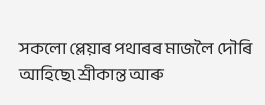সকলো প্লেয়াৰ পথাৰৰ মাজলৈ দৌৰি আহিছে৷ শ্ৰীকান্ত আৰু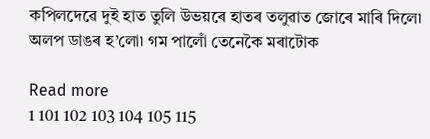কপিলদেৱে দুই হাত তুলি উভয়ৰে হাতৰ তলুৱাত জোৰে মাৰি দিলে৷ অলপ ডাঙৰ হ’লো৷ গম পালোঁ তেনেকৈ মৰাটোক

Read more
1 101 102 103 104 105 115